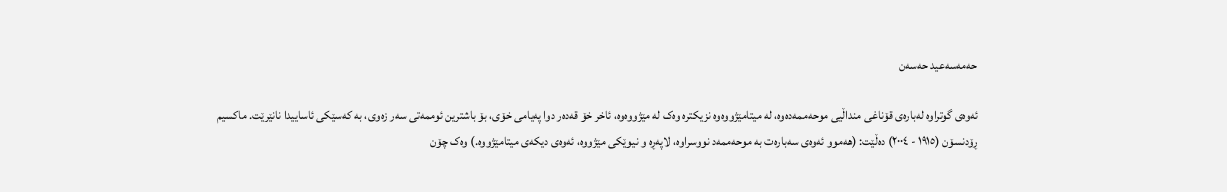حەمەسەعید حەسەن

ئەوەی گوتراوە لەبارەی قۆناغی منداڵیی موحەممەدەوە، لە میتامێژووەوە نزیکترە وەک لە مێژووەوە، ئاخر خۆ قەدەر دوا پەیامی خۆی، بۆ باشترین ئوممەتی سەر زەوی، بە کەسێکی ئاساییدا نانێرێت. ماکسیم ڕۆدنسۆن (١٩١٥ - ٢٠٠٤) دەڵێت: (هەموو ئەوەی سەبارەت بە موحەممەد نووسراوە، لاپەڕە و نیوێکی مێژووە، ئەوەی دیکەی میتامێژووە.) وەک چۆن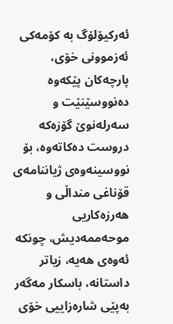ئەرکیۆلۆگ بە کۆمەکی ئەزموونی خۆی، پارچەکان پێکەوە دەنووسێنێت و سەرلەنوێ گۆزەکە دروست دەکاتەوە، بۆ نووسینەوەی ژیاننامەی قۆناغی منداڵی و هەرزەکاریی موحەممەدیش، چونکە ئەوەی هەیە، زیاتر داستانە، باسکار مەگەر بەپێی شارەزاییی خۆی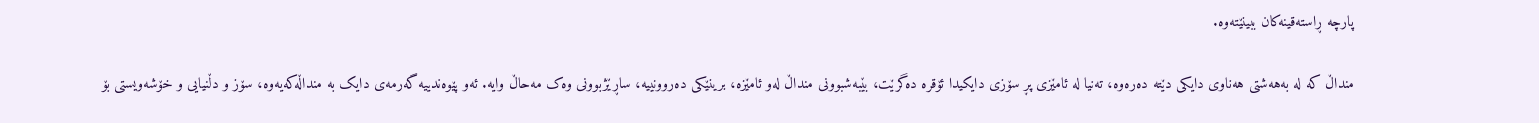پارچە ڕاستەقینەکان ببینێتەوە.

منداڵ کە لە بەهەشتی هەناوی دایکی دێتە دەرەوە، تەنیا لە ئامێزی پڕ سۆزی دایکیدا ئۆقرە دەگرێت، بێبەشبوونی منداڵ لەو ئامێزە، برینێکی دەروونییە، ساڕێژبوونی وەک مەحاڵ وایە. ئەو پێوەندییە گەرمەی دایک بە منداڵەکەیەوە، سۆز و دڵنیایی و خۆشەویستی بۆ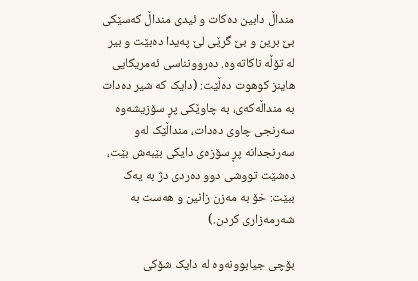منداڵ دابین دەکات و ئیدی منداڵ کەسێکی بێ برین و بێ گرێی لێ پەیدا دەبێت و بیر لە تۆڵە ناکاتەوە. دەروونناسی ئەمریکایی هاینز کوهوت دەڵێت: (دایک کە شیر دەدات بە منداڵەکەی، بە چاوێکی پڕ سۆزیشەوە سەرنجی چاوی دەدات، منداڵێک لەو سەرنجدانە پڕ سۆزەی دایکی بێبەش بێت، دەشێت تووشی دوو دەردی دژ بە یەک ببێت: خۆ بە مەزن زانین و هەست بە شەرمەزاری کردن.)

بۆچی جیابوونەوە لە دایک شۆکی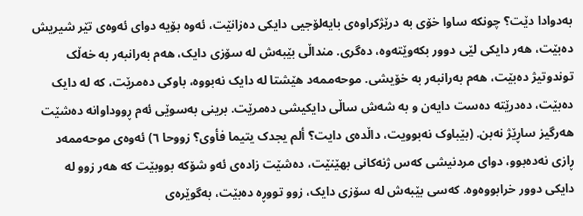بەدوادا دێت؟ چونکە ساوا خۆی بە درێژکراوەی بایەلۆجیی دایکی دەزانێت، ئەوە بۆیە دوای ئەوەی تێر شیریش دەبێت، هەر دایکی لێی دوور بکەوێتەوە، دەگری. منداڵی بێبەش لە سۆزی دایک، هەم بەرانبەر بە خەڵک توندوتیژ دەبێت، هەم بەرانبەر بە خۆیشی. موحەممەد هێشتا لە دایک نەبووە، باوکی دەمرێت، کە لە دایک دەبێت، دەدرێتە دەست دایەن و بە شەش ساڵی دایکیشی دەمرێت. برینی بەسوێی ئەم ڕووداوانە دەشێت هەرگیز ساڕێژ نەبن. (بێباوک نەبوویت، داڵدەی دایت؟ ألم یجدک یتیما فأوی؟ زووحا ٦) ئەوەی موحەممەد ڕازی نەدەبوو، دوای مردنیشی کەس ژنەکانی بهێنێت، دەشێت زادەی ئەو شۆکە بووبێت کە هەر زوو لە دایکی دوور خرابووەوە. کەسی بێبەش لە سۆزی دایک، زوو تووڕە دەبێت، بەگوێرەی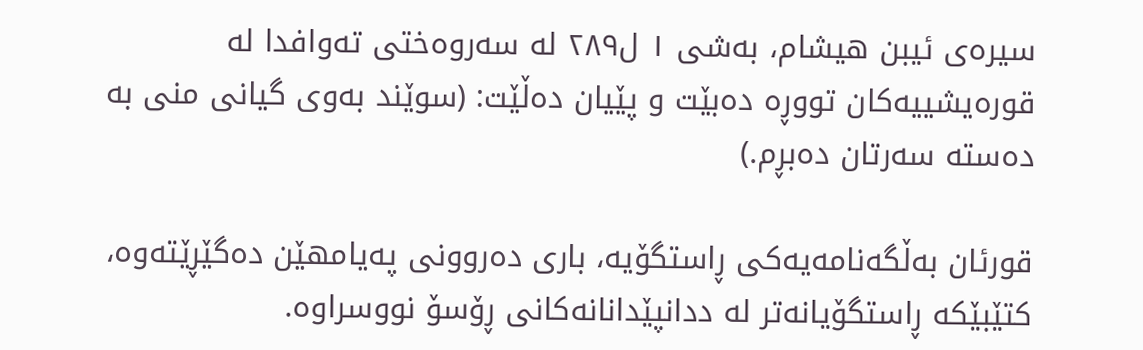سیرەی ئیبن هیشام، بەشی ١ ل٢٨٩ لە سەروەختی تەوافدا لە قورەیشییەکان تووڕە دەبێت و پێیان دەڵێت: (سوێند بەوی گیانی منی بە دەستە سەرتان دەبڕم.)

قورئان بەڵگەنامەیەکی ڕاستگۆیە، باری دەروونی پەیامهێن دەگێڕێتەوە، کتێبێکە ڕاستگۆیانەتر لە ددانپێدانانەکانی ڕۆسۆ نووسراوە.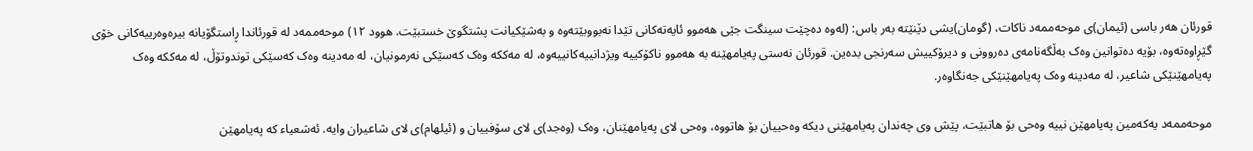قورئان هەر باسی (ئیمان)ی موحەممەد ناکات، (گومان)یشی دێنێتە بەر باس: (لەوە دەچێت سینگت جێی هەموو ئایەتەکانی تێدا نەبووبێتەوە و بەشێکیانت پشتگوێ خستبێت. هوود ١٢) موحەممەد لە قورئاندا ڕاستگۆیانە بیرەوەرییەکانی خۆی گێڕاوەتەوە، بۆیە دەتوانین وەک بەڵگەنامەی دەروونی و دیرۆکییش سەرنجی بدەین. قورئان نەستی پەیامهێنە بە هەموو ناکۆکییە ویژدانییەکانییەوە، لە مەککە وەک کەسێکی نەرمونیان، لە مەدینە وەک کەسێکی توندوتۆڵ، لە مەککە وەک پەیامهێنێکی شاعیر، لە مەدینە وەک پەیامهێنێکی جەنگاوەر.

موحەممەد یەکەمین پەیامهێن نییە وەحی بۆ هاتبێت، پێش وی چەندان پەیامهێنی دیکە وەحییان بۆ هاتووە، وەحی لای پەیامهێنان، وەک (وەجد)ی لای سۆفییان و (ئیلهام)ی لای شاعیران وایە. ئەشعیاء کە پەیامهێن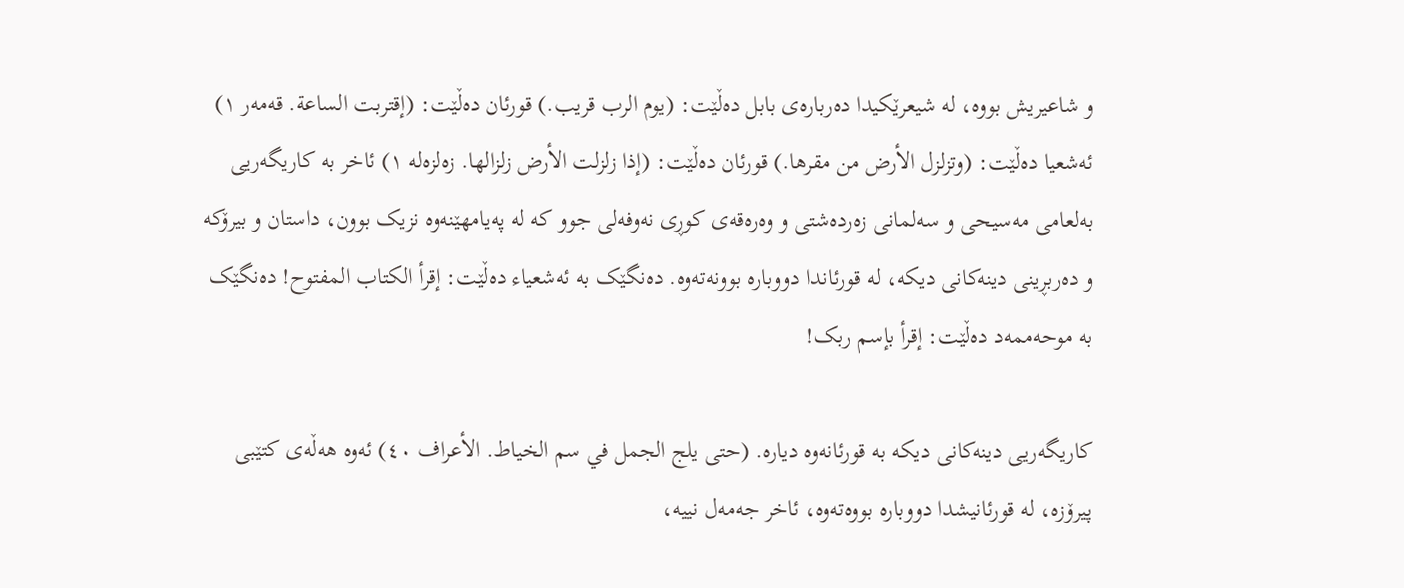و شاعیریش بووە، لە شیعرێکیدا دەربارەی بابل دەڵێت: (یوم الرب قریب.) قورئان دەڵێت: (إقتربت الساعة. قەمەر ١) ئەشعیا دەڵێت: (وتزلزل الأرض من مقرها.) قورئان دەڵێت: (إذا زلزلت الأرض زلزالها. زەلزەلە ١) ئاخر بە کاریگەریی بەلعامی مەسیحی و سەلمانی زەردەشتی و وەرەقەی کوڕی نەوفەلی جوو کە لە پەیامهێنەوە نزیک بوون، داستان و بیرۆکە و دەربڕینی دینەکانی دیکە، لە قورئاندا دووبارە بوونەتەوە. دەنگێک بە ئەشعیاء دەڵێت: إقرأ الکتاب المفتوح! دەنگێک بە موحەممەد دەڵێت: إقرأ بإسم ربک!

کاریگەریی دینەکانی دیکە بە قورئانەوە دیارە. (حتی یلج الجمل في سم الخیاط. الأعراف ٤٠) ئەوە هەڵەی کتێبی پیرۆزە، لە قورئانیشدا دووبارە بووەتەوە، ئاخر جەمەل نییە،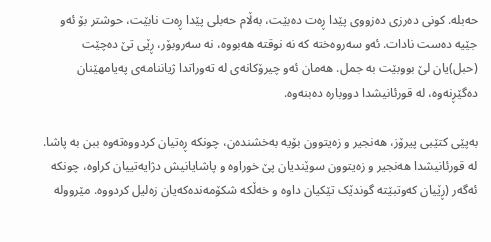حەبلە. کونی دەرزی دەزووی پێدا ڕەت دەبێت، بەڵام حەبلی پێدا ڕەت نابێت، حوشتر بۆ ئەو جێیە دەست نادات. ئەو سەروەختە کە نە نوقتە هەبووە، نە سەروبۆر، ڕێی تێ دەچێت (حبل)یان لێ بووبێت بە جمل. هەمان ئەو چیرۆکانەی لە تەوراتدا ژیاننامەی پەیامهێنان دەگێڕنەوە، لە قورئانیشدا دووبارە دەبنەوە.

بەپێی کتێبی پیرۆز، هەنجیر و زەیتوون بۆیە بەخشندەن، چونکە ڕەتیان کردووەتەوە ببن بە پاشا. لە قورئانیشدا هەنجیر و زەیتوون سوێندیان پێ خوراوە و پاشایانیش دژایەتییان کراوە، چونکە ئەگەر (ڕێیان کەوتبێتە گوندێک تێکیان داوە و خەڵکە شکۆمەندەکەیان زەلیل کردووە. مێروولە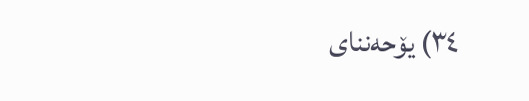٣٤) یۆحەننای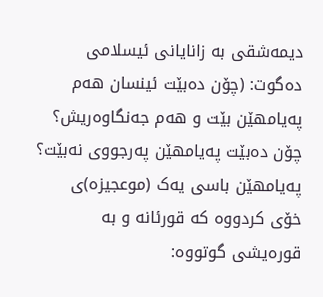دیمەشقی بە زانایانی ئیسلامی دەگوت: (چۆن دەبێت ئینسان هەم پەیامهێن بێت و هەم جەنگاوەریش؟ چۆن دەبێت پەیامهێن پەرجووی نەبێت؟ پەیامهێن باسی یەک (موعجیزە)ی خۆی کردووە کە قورئانە و بە قورەیشی گوتووە: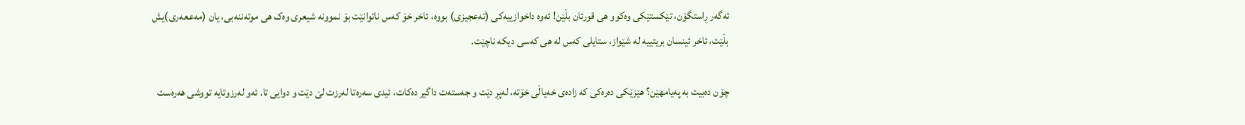ئەگەر ڕاستگۆن، تێکستێکی وەکوو هی قورئان بڵێن! ئەوە داخوازییەکی (تەعجیزی) بووە، ئاخر خۆ کەس ناتوانێت بۆ نموونە شیعری وەک هی موتەننەبی، یان (مەععەری)یش بڵێت، ئاخر ئینسان بریتییە لە شێواز، ستایلی کەس لە هی کەسی دیکە ناچێت.

چۆن دەبیت بە پەیامهێن؟ هێزێکی دەرەکی کە زادەی خەیاڵی خۆتە، لەپڕ دێت و جەستەت داگیر دەکات، ئیدی سەرەتا لەرزت لێ دێت و دوایی تا. ئەو لەرزوتایە تووشی هەرەست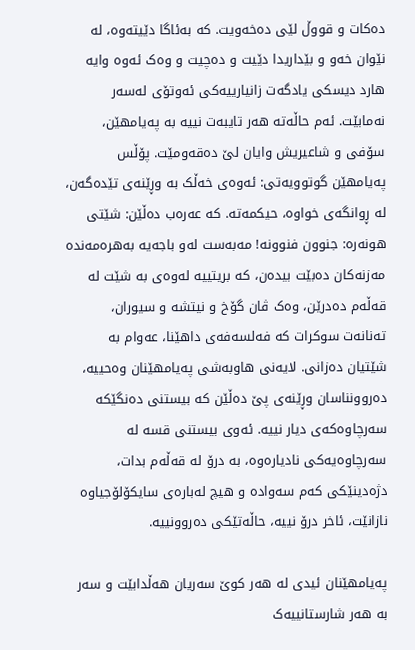دەکات و قووڵ لێی دەخەویت. کە بەئاگا دێیتەوە، لە نێوان خەو و بێداریدا دێیت و دەچیت و وەک ئەوە وایە هارد دیسکی یادگەت زانیارییەکی ئەوتۆی لەسەر نەمابێت. ئەم حاڵەتە هەر تایبەت نییە بە پەیامهێن، سۆفی و شاعیریش وایان لێ دەقەومێت. پۆڵس پەیامهێن گوتوویەتی: ئەوەی خەڵک بە وڕێنەی تێدەگەن، لە ڕوانگەی خواوە، حیکمەتە. کە عەرەب دەڵێن: شێتی هونەرە: جنوون فنوونە! مەبەست لەو باجەیە بەهرەمەندە مەزنەکان دەبێت بیدەن، کە بریتییە لەوەی بە شێت لە قەڵەم دەدرێن، وەک ڤان گۆخ و نیتشە و سیوران، تەنانەت سوکرات کە فەلسەفەی داهێنا، عەوام بە شێتیان دەزانی. لایەنی هاوبەشی پەیامهێنان وەحییە، دەروونناسان وڕێنەی پێ دەڵێن کە بیستنی دەنگێکە سەرچاوەکەی دیار نییە. ئەوی بیستنی قسە لە سەرچاوەیەکی نادیارەوە، بە درۆ لە قەڵەم بدات، دژەدینێکی کەم سەوادە و هیچ لەبارەی سایکۆلۆجیاوە نازانێت، ئاخر درۆ نییە، حاڵەتێکی دەروونییە.

پەیامهێنان ئیدی لە هەر کوێ سەریان هەڵدابێت و سەر بە هەر شارستانییەک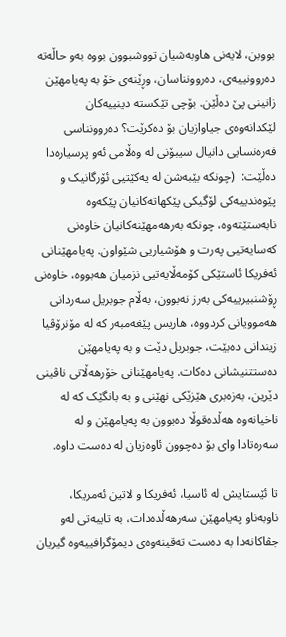بووبن، لایەنی هاوبەشیان تووشبوون بووە بەو حاڵەتە دەروونییەی، دەروونناسان، وڕێنەی خۆ بە پەیامهێن زانینی پێ دەڵێن. بۆچی تێکستە دینییەکان لێکدانەوەی جیاوازیان بۆ دەکرێت؟ دەروونناسی فەرەنسایی دانیال سیبۆنی لە وەڵامی ئەو پرسیارەدا دەڵێت:  (چونکە بێبەشن لە یەکێتیی ئۆرگانیک و پێوەندییەکی لۆگیکی پێکهاتەکانیان پێکەوە نابەستێتەوە، چونکە بەرهەمهێنەکانیان خاوەنی کەسایەتیی پەرت و هۆشیاریی شێواون. پەیامهێنانی ئەفریکا ئاستێکی کۆمەڵایەتیی نزمیان هەبووە، خاوەنی ڕۆشنبیرییەکی بەرز نەبوون، بەڵام جوبریل سەردانی هەموویانی کردووە، هاریس پێغەمبەر کە لە مۆنرۆڤیا زیندانی دەبێت، جوبریل دێت و بە پەیامهێن دەستتنیشانی دەکات. پەیامهێنانی خۆرهەڵاتی ناڤینی دێرین، بەزەبری هێزێکی نهێنی و بە بانگێک کە لە ناخیانەوە هەڵدەقوڵا دەبوون بە پەیامهێن و لە سەرەتادا وای بۆ دەچوون ئاوەزیان لە دەست داوە.

تا ئێستایش لە ئاسیا، ئەفریکا و لاتین ئەمریکا، ناوبەناو پەیامهێن سەرهەڵدەدات، بە تایبەتی لەو  جڤاکانەدا بە دەست تەقینەوەی دیمۆگرافییەوە گیریان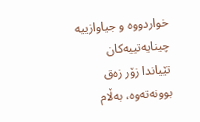خواردووە و جیاوازییە چینایەتییەکان تێیاندا زۆر زەق بوونەتەوە، بەڵام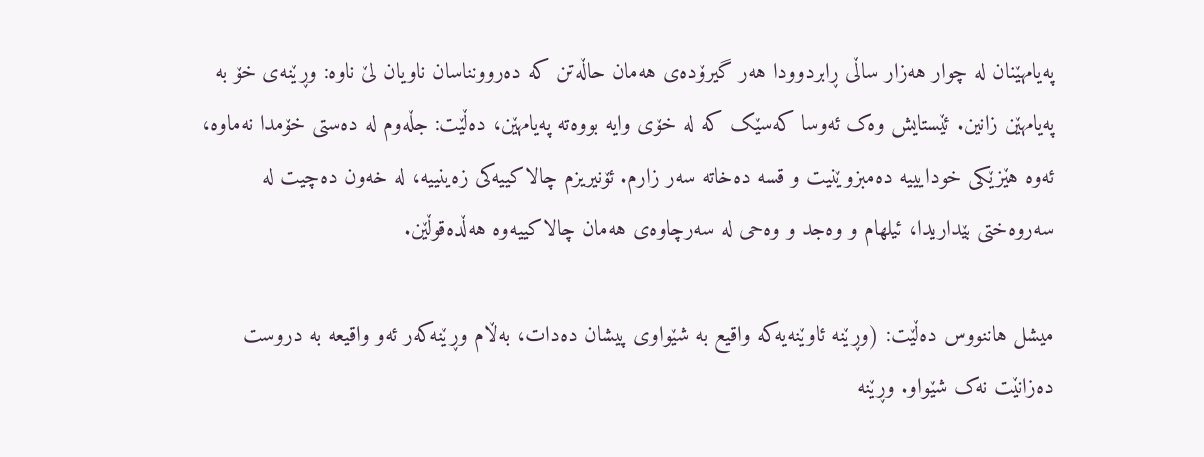پەیامهێنان لە چوار هەزار ساڵی ڕابردوودا هەر گیرۆدەی هەمان حاڵەتن کە دەروونناسان ناویان لێ ناوە: وڕێنەی خۆ بە پەیامهێن زانین. ئێستایش وەک ئەوسا کەسێک کە لە خۆی وایە بووەتە پەیامهێن، دەڵێت: جڵەوم لە دەستی خۆمدا نەماوە، ئەوە هێزێکی خودایییە دەمبزوێنیت و قسە دەخاتە سەر زارم. ئۆنیریزم چالاکییەکی زەینییە، لە خەون دەچیت لە سەروەختی بێداریدا، ئیلهام و وەجد و وەحی لە سەرچاوەی هەمان چالاکییەوە هەڵدەقوڵێن.

میشل هاننووس دەڵێت: (وڕێنە ئاوێنەیەکە واقیع بە شێواوی پیشان دەدات، بەڵام وڕێنەکەر ئەو واقیعە بە دروست دەزانێت نەک شێواو. وڕێنە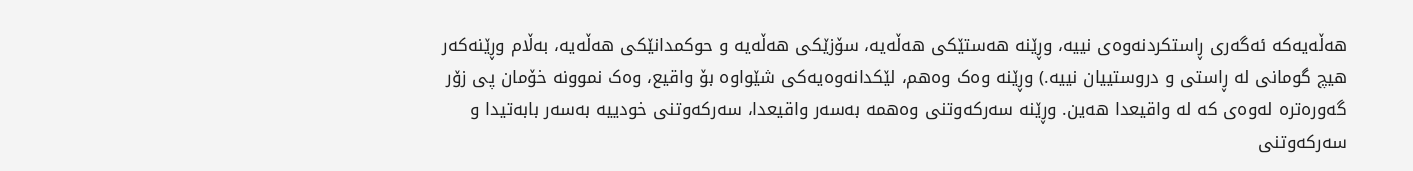هەڵەیەکە ئەگەری ڕاستکردنەوەی نییە، وڕێنە هەستێکی هەڵەیە، سۆزێکی هەڵەیە و حوکمدانێکی هەڵەیە، بەڵام وڕێنەکەر هیچ گومانی لە ڕاستی و دروستییان نییە.) وڕێنە وەک وەهم، لێکدانەوەیەکی شێواوە بۆ واقیع، وەک نموونە خۆمان پی زۆر گەورەترە لەوەی کە لە واقیعدا هەین. وڕێنە سەرکەوتنی وەهمە بەسەر واقیعدا، سەرکەوتنی خودییە بەسەر بابەتیدا و سەرکەوتنی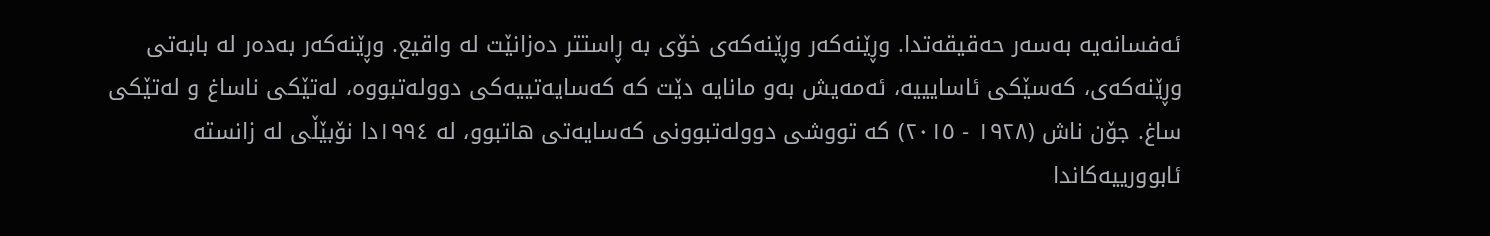ئەفسانەیە بەسەر حەقیقەتدا. وڕێنەکەر وڕێنەکەی خۆی بە ڕاستتر دەزانێت لە واقیع. وڕێنەکەر بەدەر لە بابەتی وڕێنەکەی، کەسێکی ئاسایییە، ئەمەیش بەو مانایە دێت کە کەسایەتییەکی دوولەتبووە، لەتێکی ناساغ و لەتێکی ساغ. جۆن ناش (١٩٢٨ - ٢٠١٥) کە تووشی دوولەتبوونی کەسایەتی هاتبوو، لە ١٩٩٤دا نۆبێڵی لە زانستە ئابوورییەکاندا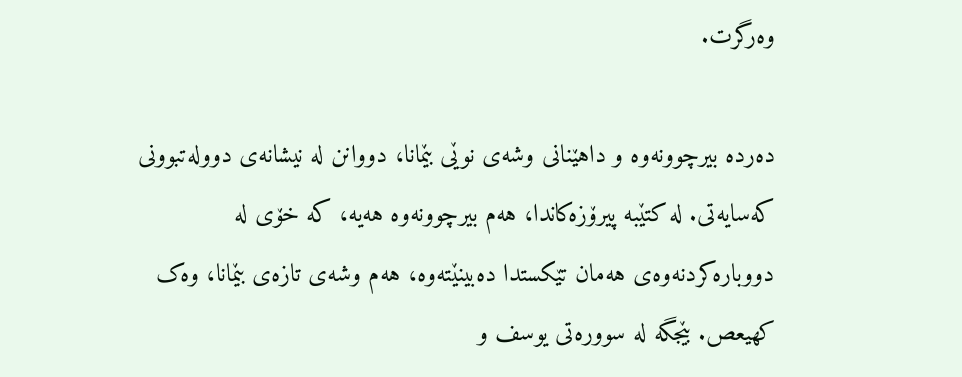وەرگرت.

دەردە بیرچوونەوە و داهێنانی وشەی نوێی بێمانا، دووانن لە نیشانەی دوولەتبوونی کەسایەتی. لە کتێبە پیرۆزەکاندا، هەم بیرچوونەوە هەیە، کە خۆی لە دووبارەکردنەوەی هەمان تێکستدا دەبینێتەوە، هەم وشەی تازەی بێمانا، وەک کهیعص. بێجگە لە سوورەتی یوسف و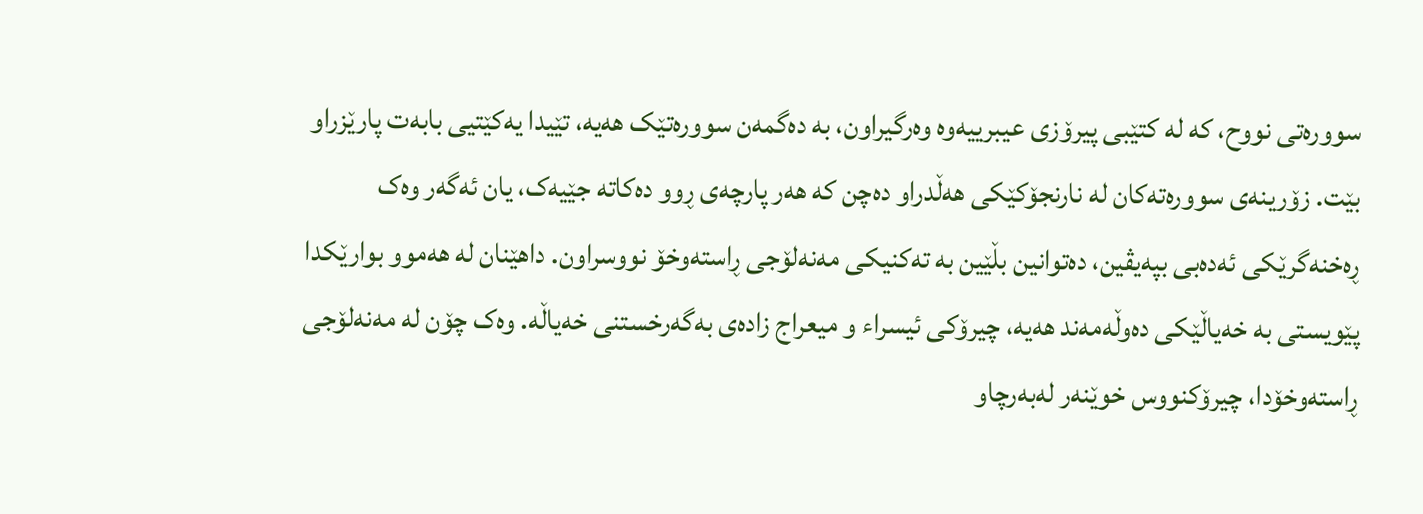سوورەتی نووح، کە لە کتێبی پیرۆزی عیبرییەوە وەرگیراون، بە دەگمەن سوورەتێک هەیە، تێیدا یەکێتیی بابەت پارێزراو بێت. زۆرینەی سوورەتەکان لە نارنجۆکێکی هەڵدراو دەچن کە هەر پارچەی ڕوو دەکاتە جێیەک، یان ئەگەر وەک ڕەخنەگرێکی ئەدەبی بپەیڤین، دەتوانین بڵێین بە تەکنیکی مەنەلۆجی ڕاستەوخۆ نووسراون. داهێنان لە هەموو بوارێکدا پێویستی بە خەیاڵێکی دەوڵەمەند هەیە، چیرۆکی ئیسراء و میعراج زادەی بەگەرخستنی خەیاڵە. وەک چۆن لە مەنەلۆجی ڕاستەوخۆدا، چیرۆکنووس خوێنەر لەبەرچاو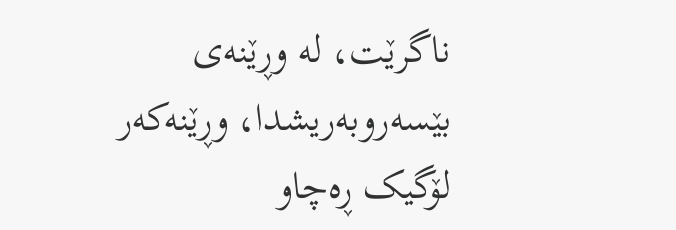ناگرێت، لە وڕێنەی بێسەروبەریشدا، وڕێنەکەر لۆگیک ڕەچاو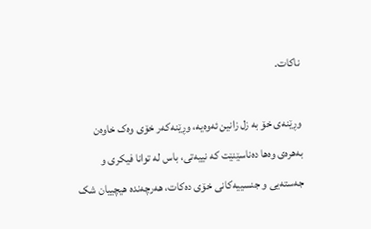ناکات.

وڕێنەی خۆ بە زل زانین ئەوەیە، وڕێنەکەر خۆی وەک خاوەن بەهرەی وەها دەناسێنێت کە نییەتی، باس لە توانا فیکری و جەستەیی و جنسییەکانی خۆی دەکات، هەرچەندە هیچییان شک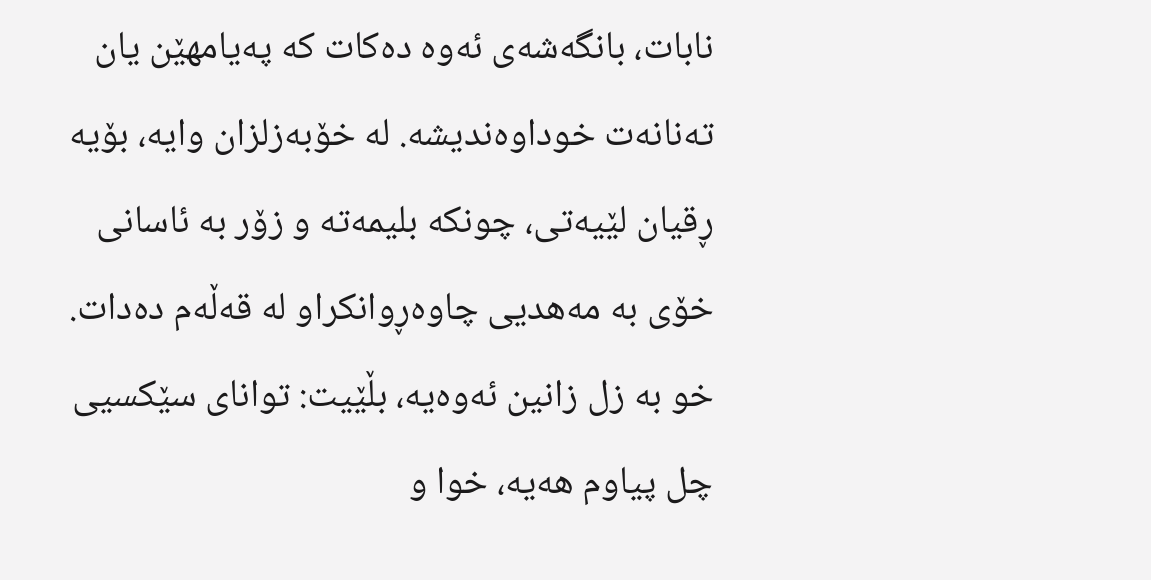نابات، بانگەشەی ئەوە دەکات کە پەیامهێن یان تەنانەت خوداوەندیشە. لە خۆبەزلزان وایە، بۆیە ڕقیان لێیەتی، چونکە بلیمەتە و زۆر بە ئاسانی خۆی بە مەهدیی چاوەڕوانکراو لە قەڵەم دەدات. خو بە زل زانین ئەوەیە، بڵێیت: توانای سێکسیی چل پیاوم هەیە، خوا و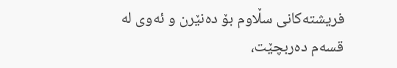فریشتەکانی سڵاوم بۆ دەنێرن و ئەوی لە قسەم دەربچێت،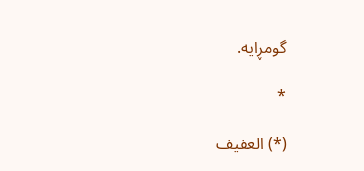گومڕایە.

*

(*) العفیف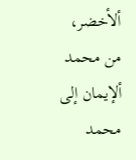ألأخضر، من محمد ألإیمان إلی محمد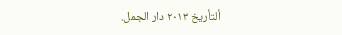ألتأریخ ٢٠١٣ دار الجمل.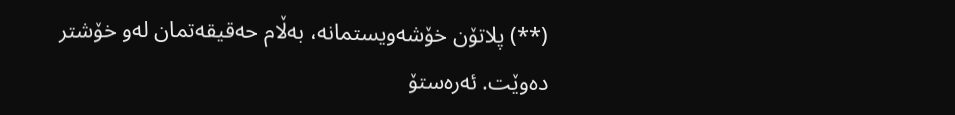(**) پلاتۆن خۆشەویستمانە، بەڵام حەقیقەتمان لەو خۆشتر دەوێت. ئەرەستۆ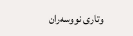وتاری نووسەران